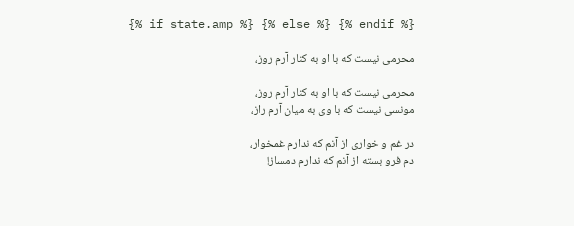{% if state.amp %} {% else %} {% endif %}

محرمی نیست که با او به کنار آرم روز،

محرمی نیست که با او به کنار آرم روز،
مونسی نیست که با وی به میان آرم راز،

در غم و خواری از آنم که ندارم غمخوار،
دم فرو بسته از آنم که ندارم دمساز!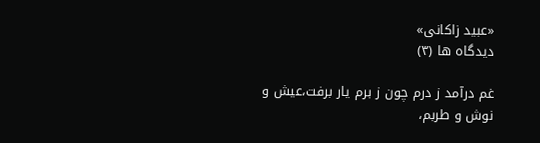«عبید زاکانی»
دیدگاه ها (۳)

غم درآمد ز درم چون ز برم یار برفت،عیش و نوش و طربم،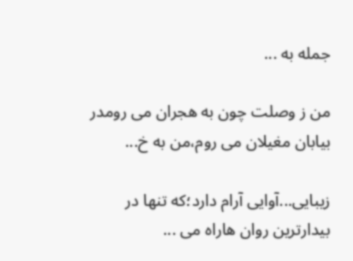جمله به ...

من ز وصلت چون به هجران می رومدر بیابان مغیلان می روم،من به خ...

زیبایی...آوایی آرام دارد؛که تنها در بیدارترین روان هاراه می ...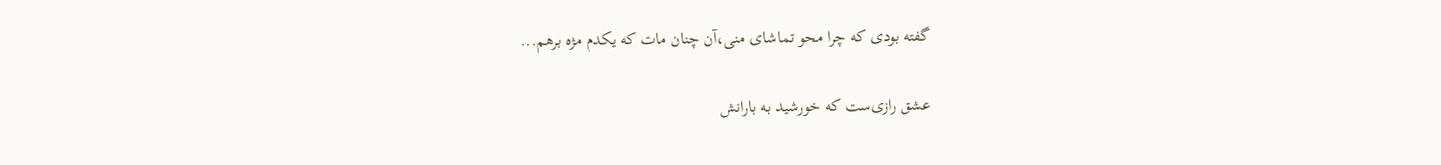گفته بودی که چرا محو تماشای منی،آن چنان مات که یکدم مژه برهم...

عشق رازی‌ست که خورشید به بارانش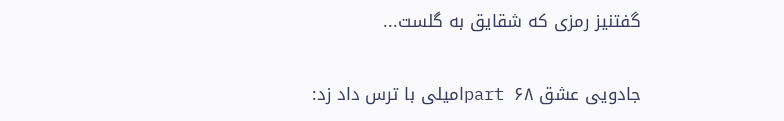گفتنیز رمزی که شقایق به گلست...

جادویی عشق part ۶۸امیلی با ترس داد زد: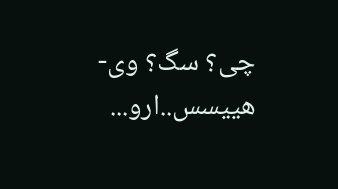چی؟ سگ؟ وی-هييسس..ارو...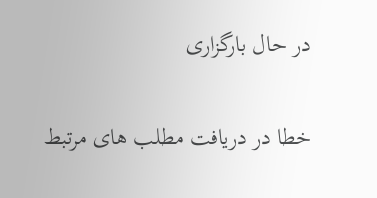در حال بارگزاری

خطا در دریافت مطلب های مرتبط